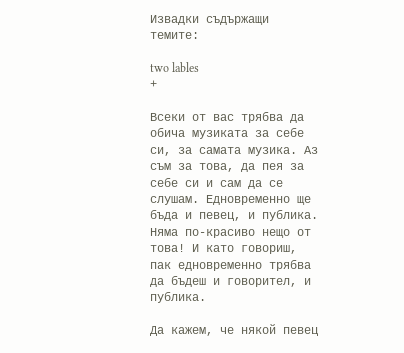Извадки съдържащи темите:

two lables
+

Всеки от вас трябва да обича музиката за себе си, за самата музика. Аз съм за това, да пея за себе си и сам да се слушам. Едновременно ще бъда и певец, и публика. Няма по-красиво нещо от това! И като говориш, пак едновременно трябва да бъдеш и говорител, и публика.

Да кажем, че някой певец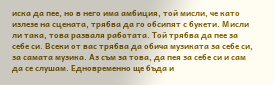иска да пее, но в него има амбиция, той мисли, че като излезе на сцената, трябва да го обсипят с букети. Мисли ли така, това разваля работата. Той трябва да пее за себе си. Всеки от вас трябва да обича музиката за себе си, за самата музика. Аз съм за това, да пея за себе си и сам да се слушам. Едновременно ще бъда и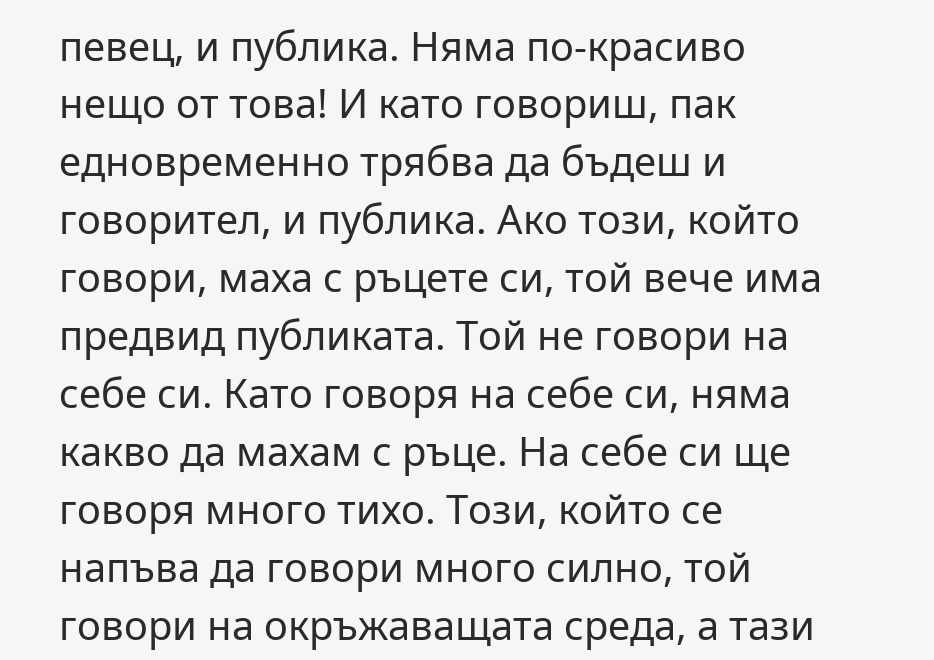певец, и публика. Няма по-красиво нещо от това! И като говориш, пак едновременно трябва да бъдеш и говорител, и публика. Ако този, който говори, маха с ръцете си, той вече има предвид публиката. Той не говори на себе си. Като говоря на себе си, няма какво да махам с ръце. На себе си ще говоря много тихо. Този, който се напъва да говори много силно, той говори на окръжаващата среда, а тази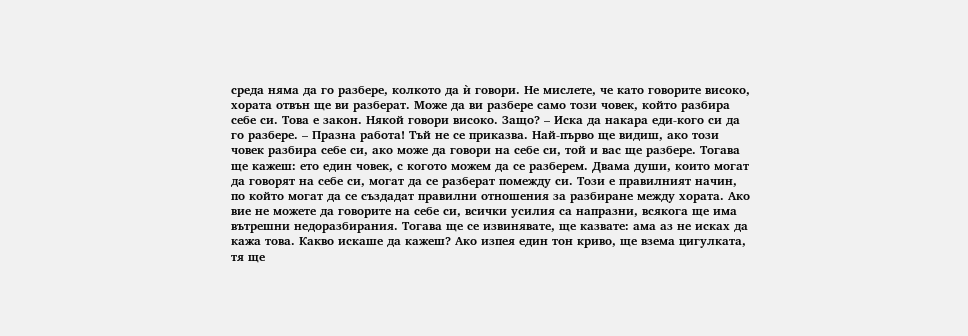среда няма да го разбере, колкото да ѝ говори. Не мислете, че като говорите високо, хората отвън ще ви разберат. Може да ви разбере само този човек, който разбира себе си. Това е закон. Някой говори високо. Защо? – Иска да накара еди-кого си да го разбере. – Празна работа! Тъй не се приказва. Най-първо ще видиш, ако този човек разбира себе си, ако може да говори на себе си, той и вас ще разбере. Тогава ще кажеш: ето един човек, с когото можем да се разберем. Двама души, които могат да говорят на себе си, могат да се разберат помежду си. Този е правилният начин, по който могат да се създадат правилни отношения за разбиране между хората. Ако вие не можете да говорите на себе си, всички усилия са напразни, всякога ще има вътрешни недоразбирания. Тогава ще се извинявате, ще казвате: ама аз не исках да кажа това. Какво искаше да кажеш? Ако изпея един тон криво, ще взема цигулката, тя ще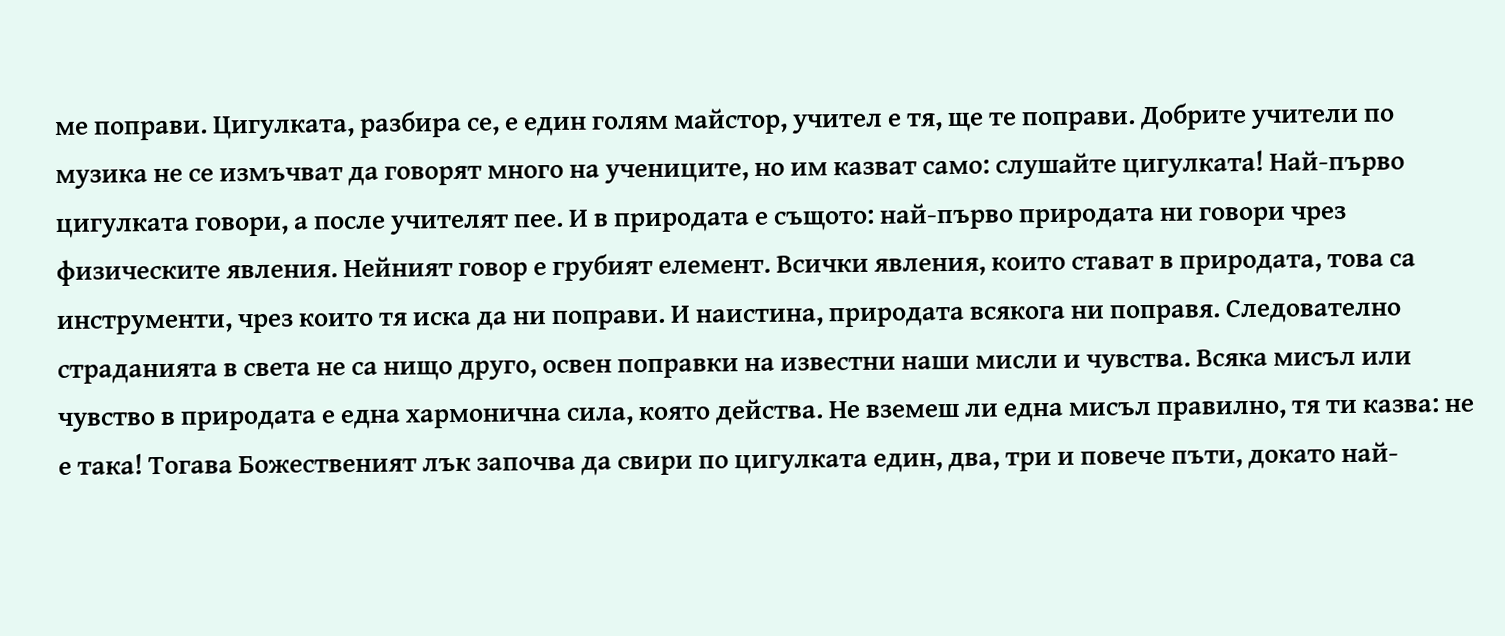ме поправи. Цигулката, разбира се, е един голям майстор, учител е тя, ще те поправи. Добрите учители по музика не се измъчват да говорят много на учениците, но им казват само: слушайте цигулката! Най-първо цигулката говори, а после учителят пее. И в природата е същото: най-първо природата ни говори чрез физическите явления. Нейният говор е грубият елемент. Всички явления, които стават в природата, това са инструменти, чрез които тя иска да ни поправи. И наистина, природата всякога ни поправя. Следователно страданията в света не са нищо друго, освен поправки на известни наши мисли и чувства. Всяка мисъл или чувство в природата е една хармонична сила, която действа. Не вземеш ли една мисъл правилно, тя ти казва: не е така! Тогава Божественият лък започва да свири по цигулката един, два, три и повече пъти, докато най-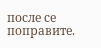после се поправите.